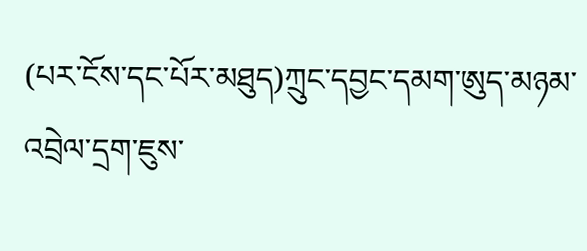(པར་ངོས་དང་པོར་མཐུད)ཀྲུང་དབྱང་དམག་ཨུད་མཉམ་འབྲེལ་དྲག་ཇུས་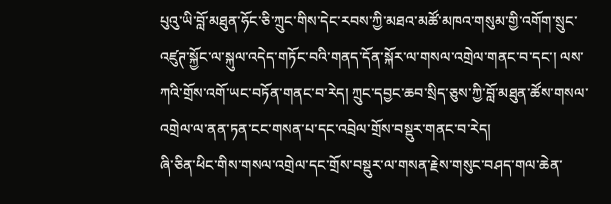པུའུ་ཡི་བློ་མཐུན་ཧོང་ཅི་ཀྲུང་གིས་དེང་རབས་ཀྱི་མཐའ་མཚོ་མཁའ་གསུམ་གྱི་འགོག་སྲུང་འཛུཊ་སྐྱོང་ལ་སྐུལ་འདེད་གཏོང་བའི་གནད་དོན་སྐོར་ལ་གསལ་འགྲེལ་གནང་བ་དང་། ལས་ཀའི་གྲོས་འགོ་ཡང་བཏོན་གནང་བ་རེད། ཀྲུང་དབྱང་ཆབ་སྲིད་ཅུས་ཀྱི་བློ་མཐུན་ཚོས་གསལ་འགྲེལ་ལ་ནན་ཏན་ངང་གསན་པ་དང་འབྲེལ་གྲོས་བསྡུར་གནང་བ་རེད།
ཞི་ཅིན་ཕིང་གིས་གསལ་འགྲེལ་དང་གྲོས་བསྡུར་ལ་གསན་རྗེས་གསུང་བཤད་གལ་ཆེན་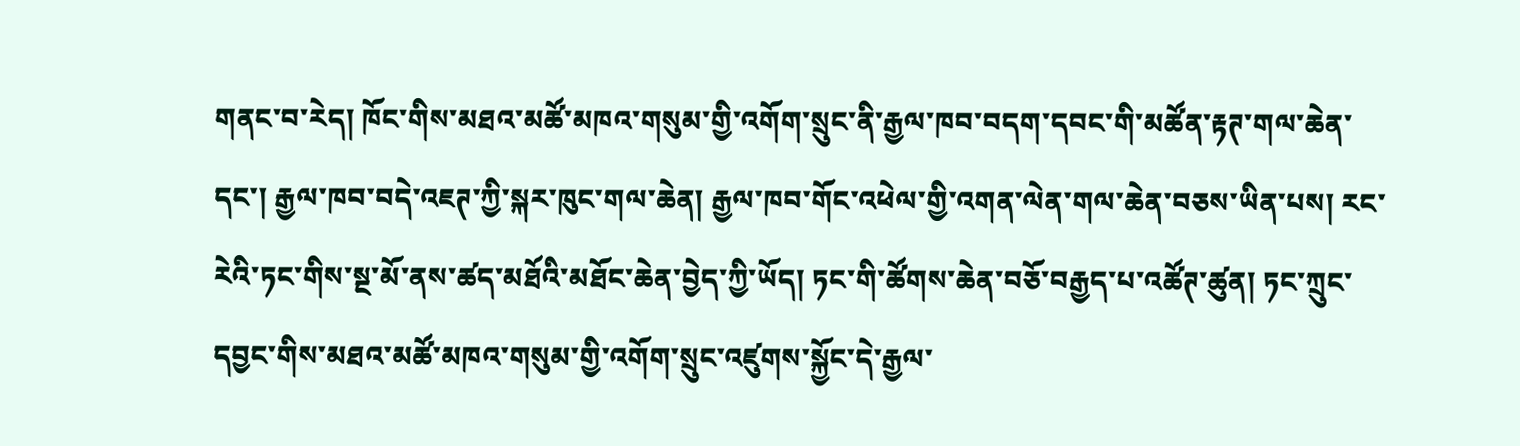གནང་བ་རེད། ཁོང་གིས་མཐའ་མཚོ་མཁའ་གསུམ་གྱི་འགོག་སྲུང་ནི་རྒྱལ་ཁབ་བདག་དབང་གི་མཚོན་རྟཊ་གལ་ཆེན་དང་། རྒྱལ་ཁབ་བདེ་འཇཊ་ཀྱི་སྐར་ཁུང་གལ་ཆེན། རྒྱལ་ཁབ་གོང་འཕེལ་གྱི་འགན་ལེན་གལ་ཆེན་བཅས་ཡིན་པས། རང་རེའི་ཏང་གིས་སྔ་མོ་ནས་ཚད་མཐོའི་མཐོང་ཆེན་བྱེད་ཀྱི་ཡོད། ཏང་གི་ཚོགས་ཆེན་བཅོ་བརྒྱད་པ་འཚོཊ་ཚུན། ཏང་ཀྲུང་དབྱང་གིས་མཐའ་མཚོ་མཁའ་གསུམ་གྱི་འགོག་སྲུང་འཛུགས་སྐྱོང་དེ་རྒྱལ་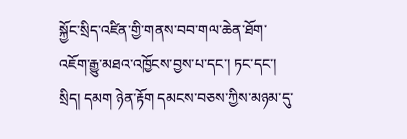སྐྱོང་སྲིད་འཛིན་གྱི་གནས་བབ་གལ་ཆེན་ཐོག་འཇོག་རྒྱུ་མཐའ་འཁྱོངས་བྱས་པ་དང་། ཏང་དང་། སྲིད། དམག ཉེན་རྟོག དམངས་བཅས་ཀྱིས་མཉམ་དུ་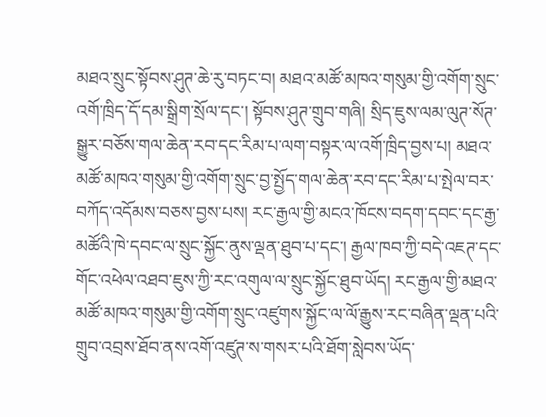མཐའ་སྲུང་སྟོབས་ཤུཊ་ཆེ་རུ་བཏང་བ། མཐའ་མཚོ་མཁའ་གསུམ་གྱི་འགོག་སྲུང་འགོ་ཁྲིད་དོ་དམ་སྒྲིག་སྲོལ་དང་། སྟོབས་ཤུཊ་གྲུབ་གཞི། སྲིད་ཇུས་ལམ་ལུཊ་སོཊ་སྒྱུར་བཅོས་གལ་ཆེན་རབ་དང་རིམ་པ་ལག་བསྟར་ལ་འགོ་ཁྲིད་བྱས་པ། མཐའ་མཚོ་མཁའ་གསུམ་གྱི་འགོག་སྲུང་བྱ་སྤྱོད་གལ་ཆེན་རབ་དང་རིམ་པ་སྤེལ་བར་བཀོད་འདོམས་བཅས་བྱས་པས། རང་རྒྱལ་གྱི་མངའ་ཁོངས་བདག་དབང་དང་རྒྱ་མཚོའི་ཁེ་དབང་ལ་སྲུང་སྐྱོང་ནུས་ལྡན་ཐུབ་པ་དང་། རྒྱལ་ཁབ་ཀྱི་བདེ་འཇཊ་དང་གོང་འཕེལ་འཐབ་ཇུས་ཀྱི་རང་འགུལ་ལ་སྲུང་སྐྱོང་ཐུབ་ཡོད། རང་རྒྱལ་གྱི་མཐའ་མཚོ་མཁའ་གསུམ་གྱི་འགོག་སྲུང་འཛུགས་སྐྱོང་ལ་ལོ་རྒྱུས་རང་བཞིན་ལྡན་པའི་གྲུབ་འབྲས་ཐོབ་ནས་འགོ་འཛུཊ་ས་གསར་པའི་ཐོག་སླེབས་ཡོད་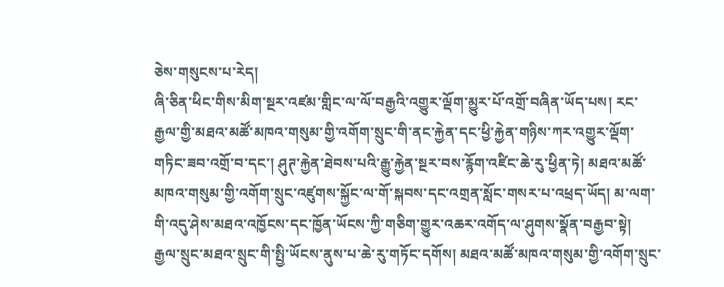ཅེས་གསུངས་པ་རེད།
ཞི་ཅིན་ཕིང་གིས་མིག་སྔར་འཛམ་གླིང་ལ་ལོ་བརྒྱའི་འགྱུར་ལྡོག་མྱུར་པོ་འགྲོ་བཞིན་ཡོད་པས། རང་རྒྱལ་གྱི་མཐའ་མཚོ་མཁའ་གསུམ་གྱི་འགོག་སྲུང་གི་ནང་རྐྱེན་དང་ཕྱི་རྐྱེན་གཉིས་ཀར་འགྱུར་ལྡོག་གཏིང་ཟབ་འགྲོ་བ་དང་། ཤུཊ་རྐྱེན་ཐེབས་པའི་རྒྱུ་རྐྱེན་སྔར་བས་རྙོག་འཛིང་ཆེ་རུ་ཕྱིན་ཏེ། མཐའ་མཚོ་མཁའ་གསུམ་གྱི་འགོག་སྲུང་འཛུགས་སྐྱོང་ལ་གོ་སྐབས་དང་འགྲན་སློང་གསར་པ་འཕྲད་ཡོད། མ་ལག་གི་འདུ་ཤེས་མཐའ་འཁྱོངས་དང་ཁྱོན་ཡོངས་ཀྱི་གཅིག་གྱུར་འཆར་འགོད་ལ་ཤུགས་སྣོན་བརྒྱབ་སྟེ། རྒྱལ་སྲུང་མཐའ་སྲུང་གི་སྤྱི་ཡོངས་ནུས་པ་ཆེ་རུ་གཏོང་དགོས། མཐའ་མཚོ་མཁའ་གསུམ་གྱི་འགོག་སྲུང་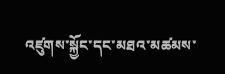འཛུགས་སྐྱོང་དང་མཐའ་མཚམས་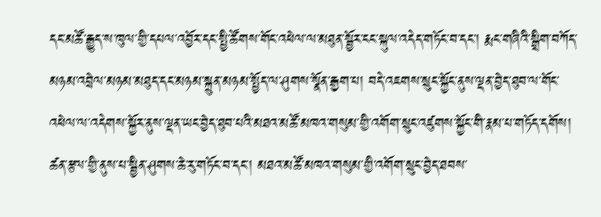དང་མཚོ་རྒྱུད་ས་ཁུལ་གྱི་དཔལ་འབྱོར་དང་སྤྱི་ཚོགས་གོང་འཕེལ་ལ་མཐུན་སྦྱོར་ངང་སྐུལ་འདེད་གཏོང་བ་དང་། རྨང་གཞིའི་སྒྲིག་བཀོད་མཉམ་འབྲེལ་མཉམ་མཐུད་དང་མཉམ་སྐྲུན་མཉམ་སྤྱོད་ལ་ཤུགས་སྣོན་རྒྱག་པ། བདེ་འཇགས་སྲུང་སྐྱོང་ནུས་ལྡན་བྱེད་ཐུབ་ལ་གོང་འཕེལ་ལ་འདེགས་སྐྱོར་ནུས་ལྡན་ཡང་བྱེད་ཐུབ་པའི་མཐའ་མཚོ་མཁའ་གསུམ་གྱི་འགོག་སྲུང་འཛུགས་སྐྱོང་གི་རྣམ་པ་གཏོད་དགོས། ཚན་རྩལ་གྱི་ནུས་པ་སྦྱིན་ཤུགས་ཆེ་རུ་གཏོང་བ་དང་། མཐའ་མཚོ་མཁའ་གསུམ་གྱི་འགོག་སྲུང་བྱེད་ཐབས་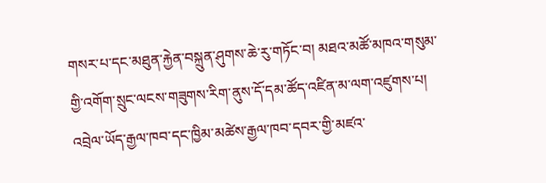གསར་པ་དང་མཐུན་རྐྱེན་བསྐྲུན་ཤུགས་ཆེ་རུ་གཏོང་བ། མཐའ་མཚོ་མཁའ་གསུམ་གྱི་འགོག་སྲུང་ལངས་གཟུགས་རིག་ནུས་དོ་དམ་ཚོད་འཛིན་མ་ལག་འཛུགས་པ། འབྲེལ་ཡོད་རྒྱལ་ཁབ་དང་ཁྱིམ་མཚེས་རྒྱལ་ཁབ་དབར་གྱི་མཛའ་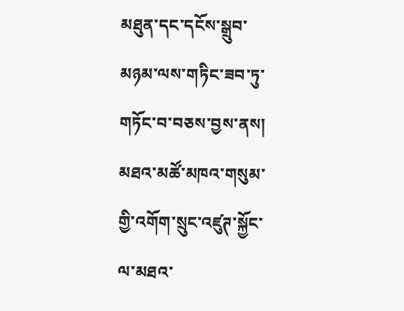མཐུན་དང་དངོས་སྒྲུབ་མཉམ་ལས་གཏིང་ཟབ་ཏུ་གཏོང་བ་བཅས་བྱས་ནས། མཐའ་མཚོ་མཁའ་གསུམ་གྱི་འགོག་སྲུང་འཛུཊ་སྐྱོང་ལ་མཐའ་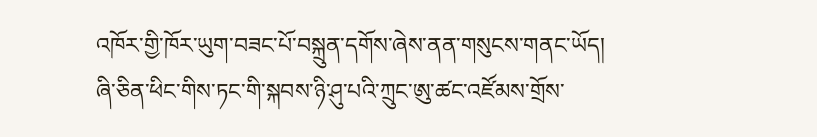འཁོར་གྱི་ཁོར་ཡུག་བཟང་པོ་བསྐྲུན་དགོས་ཞེས་ནན་གསུངས་གནང་ཡོད།
ཞི་ཅིན་ཕིང་གིས་ཏང་གི་སྐབས་ཉི་ཤུ་པའི་ཀྲུང་ཨུ་ཚང་འཛོམས་གྲོས་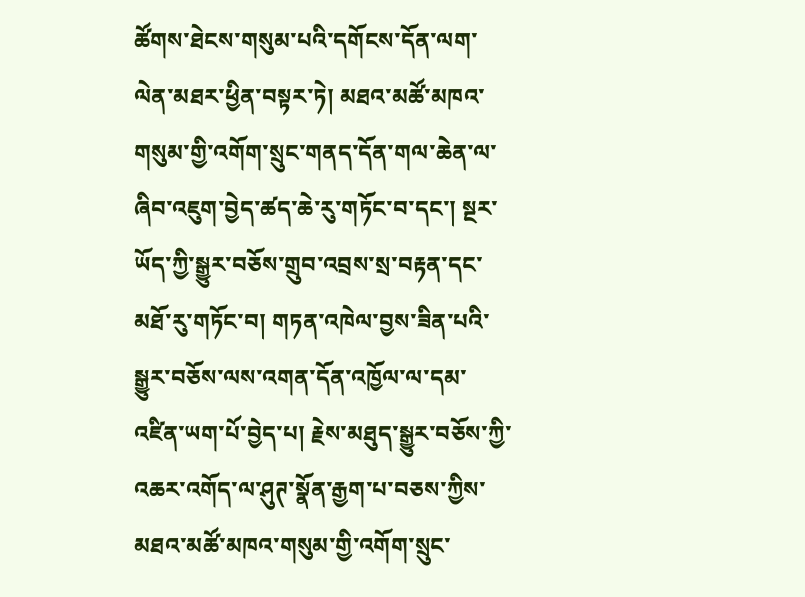ཚོགས་ཐེངས་གསུམ་པའི་དགོངས་དོན་ལག་ལེན་མཐར་ཕྱིན་བསྟར་ཏེ། མཐའ་མཚོ་མཁའ་གསུམ་གྱི་འགོག་སྲུང་གནད་དོན་གལ་ཆེན་ལ་ཞིབ་འཇུག་བྱེད་ཚད་ཆེ་རུ་གཏོང་བ་དང་། སྔར་ཡོད་ཀྱི་སྒྱུར་བཅོས་གྲུབ་འབྲས་སྲ་བརྟན་དང་མཐོ་རུ་གཏོང་བ། གཏན་འཁེལ་བྱས་ཟིན་པའི་སྒྱུར་བཅོས་ལས་འགན་དོན་འཁྱོལ་ལ་དམ་འཛིན་ཡག་པོ་བྱེད་པ། རྗེས་མཐུད་སྒྱུར་བཅོས་ཀྱི་འཆར་འགོད་ལ་ཤུཊ་སྣོན་རྒྱག་པ་བཅས་ཀྱིས་མཐའ་མཚོ་མཁའ་གསུམ་གྱི་འགོག་སྲུང་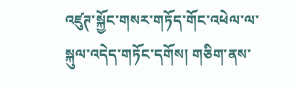འཛུཊ་སྐྱོང་གསར་གཏོད་གོང་འཕེལ་ལ་སྐུལ་འདེད་གཏོང་དགོས། གཅིག་ནས་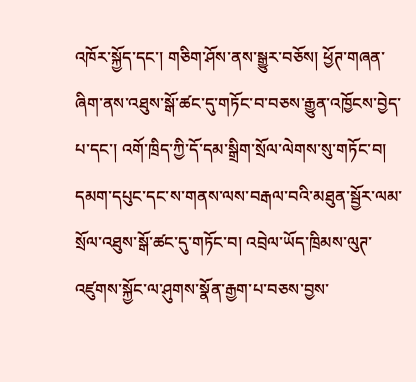འཁོར་སྐྱོད་དང་། གཅིག་ཤོས་ནས་སྒྱུར་བཅོས། ཕྱོཊ་གཞན་ཞིག་ནས་འཐུས་སྒོ་ཚང་དུ་གཏོང་བ་བཅས་རྒྱུན་འཁྱོངས་བྱེད་པ་དང་། འགོ་ཁྲིད་ཀྱི་དོ་དམ་སྒྲིག་སྲོལ་ལེགས་སུ་གཏོང་བ། དམག་དཔུང་དང་ས་གནས་ལས་བརྒལ་བའི་མཐུན་སྦྱོར་ལམ་སྲོལ་འཐུས་སྒོ་ཚང་དུ་གཏོང་བ། འབྲེལ་ཡོད་ཁྲིམས་ལུཊ་འཛུགས་སྐྱོང་ལ་ཤུགས་སྣོན་རྒྱག་པ་བཅས་བྱས་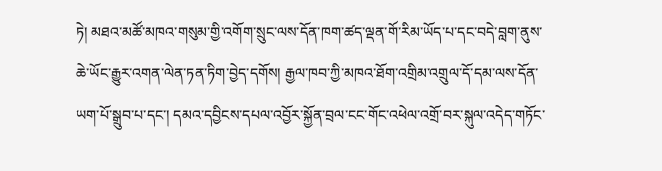ཏེ། མཐའ་མཚོ་མཁའ་གསུམ་གྱི་འགོག་སྲུང་ལས་དོན་ཁག་ཚད་ལྡན་གོ་རིམ་ཡོད་པ་དང་བདེ་བླག་ནུས་ཆེ་ཡོང་རྒྱུར་འགན་ལེན་ཏན་ཏིག་བྱེད་དགོས། རྒྱལ་ཁབ་ཀྱི་མཁའ་ཐོག་འགྲིམ་འགྲུལ་དོ་དམ་ལས་དོན་ཡག་པོ་སྒྲུབ་པ་དང་། དམའ་དབྱིངས་དཔལ་འབྱོར་སྐྱོན་བྲལ་ངང་གོང་འཕེལ་འགྲོ་བར་སྐུལ་འདེད་གཏོང་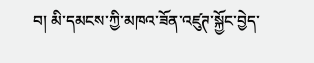བ། མི་དམངས་ཀྱི་མཁའ་ཟོན་འཛུཊ་སྐྱོང་བྱེད་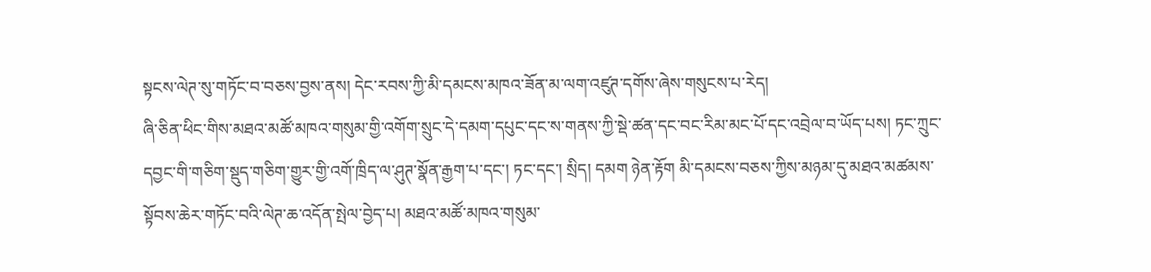སྟངས་ལེཊ་སུ་གཏོང་བ་བཅས་བྱས་ནས། དེང་རབས་ཀྱི་མི་དམངས་མཁའ་ཟོན་མ་ལག་འཛུཊ་དགོས་ཞེས་གསུངས་པ་རེད།
ཞི་ཅིན་ཕིང་གིས་མཐའ་མཚོ་མཁའ་གསུམ་གྱི་འགོག་སྲུང་དེ་དམག་དཔུང་དང་ས་གནས་ཀྱི་སྡེ་ཚན་དང་བང་རིམ་མང་པོ་དང་འབྲེལ་བ་ཡོད་པས། ཏང་ཀྲུང་དབྱང་གི་གཅིག་སྡུད་གཅིག་གྱུར་གྱི་འགོ་ཁྲིད་ལ་ཤུཊ་སྣོན་རྒྱག་པ་དང་། ཏང་དང་། སྲིད། དམག ཉེན་རྟོག མི་དམངས་བཅས་ཀྱིས་མཉམ་དུ་མཐའ་མཚམས་སྟོབས་ཆེར་གཏོང་བའི་ལེཊ་ཆ་འདོན་སྤེལ་བྱེད་པ། མཐའ་མཚོ་མཁའ་གསུམ་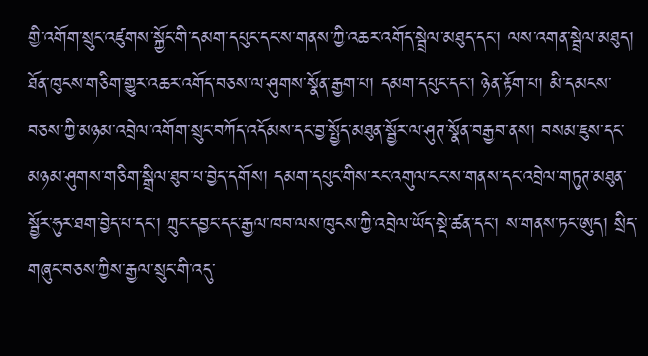གྱི་འགོག་སྲུང་འཛུགས་སྐྱོང་གི་དམག་དཔུང་དང་ས་གནས་ཀྱི་འཆར་འགོད་སྦྲེལ་མཐུད་དང་། ལས་འགན་སྦྲེལ་མཐུད། ཐོན་ཁུངས་གཅིག་གྱུར་འཆར་འགོད་བཅས་ལ་ཤུགས་སྣོན་རྒྱག་པ། དམག་དཔུང་དང་། ཉེན་རྟོག་པ། མི་དམངས་བཅས་ཀྱི་མཉམ་འབྲེལ་འགོག་སྲུང་བཀོད་འདོམས་དང་བྱ་སྤྱོད་མཐུན་སྦྱོར་ལ་ཤུཊ་སྣོན་བརྒྱབ་ནས། བསམ་ཇུས་དང་མཉམ་ཤུགས་གཅིག་སྒྲིལ་ཐུབ་པ་བྱེད་དགོས། དམག་དཔུང་གིས་རང་འགུལ་ངང་ས་གནས་དང་འབྲེལ་གཏུཊ་མཐུན་སྦྱོར་ཧུར་ཐག་བྱེད་པ་དང་། ཀྲུང་དབྱང་དང་རྒྱལ་ཁབ་ལས་ཁུངས་ཀྱི་འབྲེལ་ཡོད་སྡེ་ཚན་དང་། ས་གནས་ཏང་ཨུད། སྲིད་གཞུང་བཅས་ཀྱིས་རྒྱལ་སྲུང་གི་འདུ་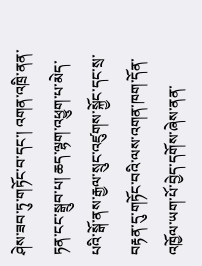ཤེས་ཟབ་ཏུ་གཏོང་བ་དང་། འགན་འཁྲི་ནན་ཏན་ངང་སྒྲུབ་པ། ཆད་ལྷག་འཕྱུག་པ་མེད་པའི་སྒོ་ནས་རྒྱལ་སྲུང་འཛུགས་སྐྱོང་དང་སྲ་བརྟན་དུ་གཏོང་བའི་ལས་འགན་ཁག་དོན་འཁྱོལ་ཡག་པོ་བྱེད་དགོས་ཞེས་ནན་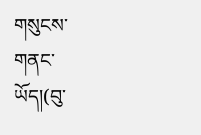གསུངས་གནང་ཡོད།(བུ་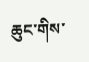ཆུང་གིས་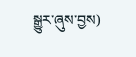སྒྱུར་ཞུས་བྱས)